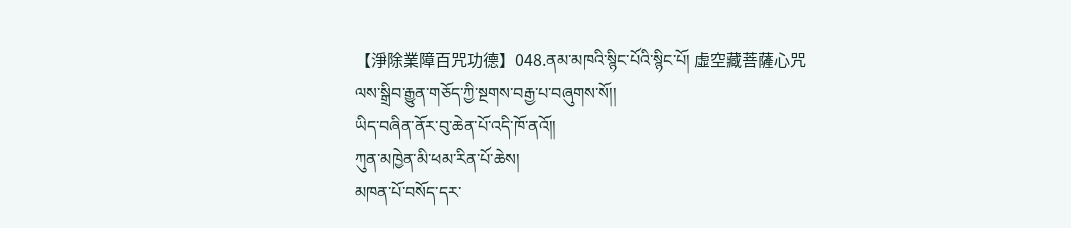【淨除業障百咒功德】048.ནམ་མཁའི་སྙིང་པོའི་སྙིང་པོ། 虛空藏菩薩心咒
ལས་སྒྲིབ་རྒྱུན་གཅོད་ཀྱི་སྔགས་བརྒྱ་པ་བཞུགས་སོ།།
ཡིད་བཞིན་ནོར་བུ་ཆེན་པོ་འདི་ཁོ་ནའོ།།
ཀུན་མཁྱེན་མི་ཕམ་རིན་པོ་ཆེས།
མཁན་པོ་བསོད་དར་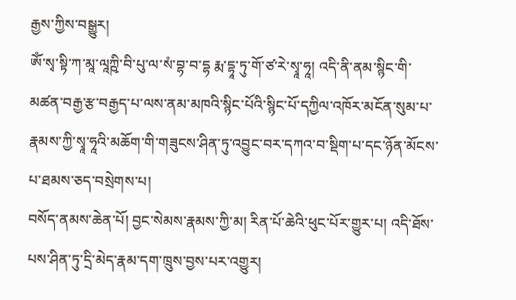རྒྱས་ཀྱིས་བསྒྱུར།
ཨོཾ་སྭ་སྟི་ཀ་མཱ་ལཱཀྵི་བི་པུ་ལ་སཾ་བྷ་བ་དྷ རྨ་དྷཱ་ཏུ་གོ་ཙ་རེ་སྭཱ་ཧཱ། འདི་ནི་ནམ་སྙིང་གི་མཚན་བརྒྱ་རྩ་བརྒྱད་པ་ལས་ནམ་མཁའི་སྙིང་པོའི་སྙིང་པོ་དཀྱིལ་འཁོར་མངོན་སུམ་པ་རྣམས་ཀྱི་སྭཱ་ཧཱའི་མཆོག་གི་གཟུངས་ཤིན་ཏུ་འབྱུང་བར་དཀའ་བ་སྡིག་པ་དང་ཉོན་མོངས་པ་ཐམས་ཅད་བསྲེགས་པ།
བསོད་ནམས་ཆེན་པོ། བྱང་སེམས་རྣམས་ཀྱི་མ། རིན་པོ་ཆེའི་ཕུང་པོར་གྱུར་པ། འདི་ཐོས་པས་ཤིན་ཏུ་དྲི་མེད་རྣམ་དག་ཁྲུས་བྱས་པར་འགྱུར།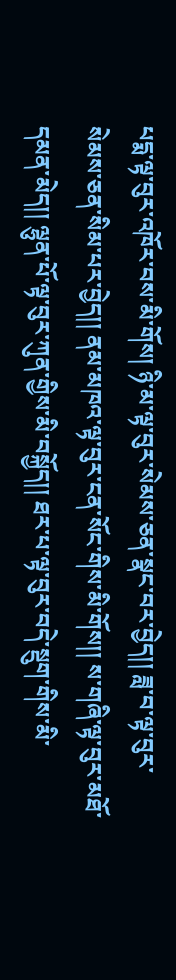པདྨ་ལྟ་བུར་འཁོར་བས་མི་གོས། ཉི་མ་ལྟ་བུར་སེམས་ཅན་སྣང་བར་བྱེད།། ཟླ་བ་ལྟ་བུར་སེམས་ཅན་སིམ་པར་བྱེད།། ནམ་མཁའ་ལྟ་བུར་ངན་སོང་གིས་མི་གོས།། ས་གཞི་ལྟ་བུར་མཐོ་དམན་མེད།། ལྷུན་པོ་ལྟ་བུར་ཀུན་གྱིས་མི་བསྐྱོད།། ཐར་པ་ལྟ་བུར་བདེ་སྡུག་གིས་མི་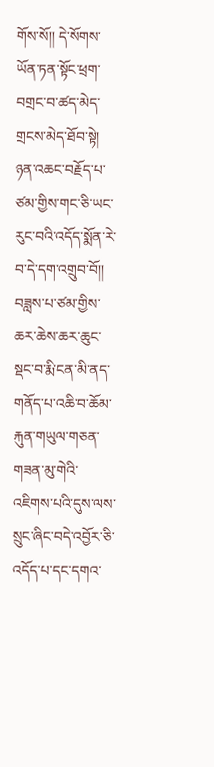གོས་སོ།། དེ་སོགས་ཡོན་ཏན་སྟོང་ཕྲག་བགྲང་བ་ཚད་མེད་གྲངས་མེད་ཐོབ་སྟེ། ཉན་འཆང་བརྗོད་པ་ཙམ་གྱིས་གང་ཅི་ཡང་རུང་བའི་འདོད་སྨོན་རེ་བ་དེ་དག་འགྲུབ་བོ།།
བཟླས་པ་ཙམ་གྱིས་ཆར་ཆེས་ཆར་ཆུང་སྡང་བ་རྨི་ངན་མི་ནད་གནོད་པ་འཆི་བ་ཆོམ་རྐུན་གཡུལ་གཅན་གཟན་མུ་གེའི་འཇིགས་པའི་དུས་ལས་སྲུང་ཞིང་བདེ་འབྱོར་ཅི་འདོད་པ་དང་དགའ་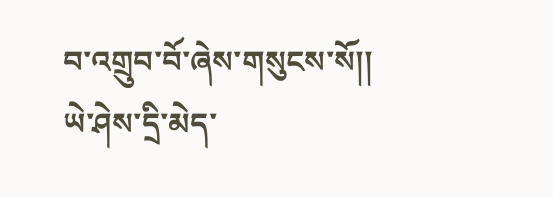བ་འགྲུབ་བོ་ཞེས་གསུངས་སོ།།
ཡེ་ཤེས་དྲི་མེད་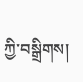ཀྱི་བསྒྲིགས།